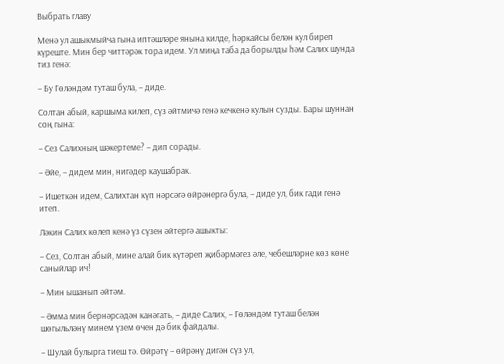Выбрать главу

Менә ул ашыкмыйча гына иптәшләре янына килде, һәркайсы белән кул биреп күреште. Мин бер читтәрәк тора идем. Ул миңа таба да борылды һәм Салих шунда тиз генә:

– Бу Гөләндәм туташ була, – диде.

Солтан абый, каршыма килеп, сүз әйтмичә генә кечкенә кулын сузды. Бары шуннан соң гына:

– Сез Салихның шәкертеме? – дип сорады.

– Әйе, – дидем мин, нигәдер каушабрак.

– Ишеткән идем, Салихтан күп нәрсәгә өйрәнергә була, – диде ул, бик гади генә итеп.

Ләкин Салих көлеп кенә үз сүзен әйтергә ашыкты:

– Сез, Солтан абый, мине алай бик күтәреп җибәрмәгез әле, чебешләрне көз көне саныйлар ич!

– Мин ышанып әйтәм.

– Әмма мин бернәрсәдән канәгать, – диде Салих, – Гөләндәм туташ белән шөгыльләнү минем үзем өчен дә бик файдалы.

– Шулай булырга тиеш тә. Өйрәтү – өйрәнү дигән сүз ул,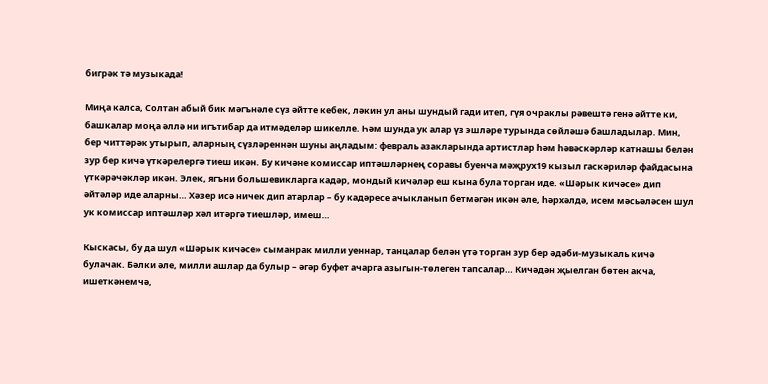бигрәк тә музыкада!

Миңа калса, Солтан абый бик мәгънәле сүз әйтте кебек, ләкин ул аны шундый гади итеп, гүя очраклы рәвештә генә әйтте ки, башкалар моңа әллә ни игътибар да итмәделәр шикелле. Һәм шунда ук алар үз эшләре турында сөйләшә башладылар. Мин, бер читтәрәк утырып, аларның сүзләреннән шуны аңладым: февраль азакларында артистлар һәм һәвәскәрләр катнашы белән зур бер кичә үткәрелергә тиеш икән. Бу кичәне комиссар иптәшләрнең соравы буенча мәҗрух19 кызыл гаскәриләр файдасына үткәрәчәкләр икән. Элек, ягъни большевикларга кадәр, мондый кичәләр еш кына була торган иде. «Шәрык кичәсе» дип әйтәләр иде аларны… Хәзер исә ничек дип атарлар – бу кадәресе ачыкланып бетмәгән икән әле, һәрхәлдә, исем мәсьәләсен шул ук комиссар иптәшләр хәл итәргә тиешләр, имеш…

Кыскасы, бу да шул «Шәрык кичәсе» сыманрак милли уеннар, танцалар белән үтә торган зур бер әдәби-музыкаль кичә булачак. Бәлки әле, милли ашлар да булыр – әгәр буфет ачарга азыгын-төлеген тапсалар… Кичәдән җыелган бөтен акча, ишеткәнемчә,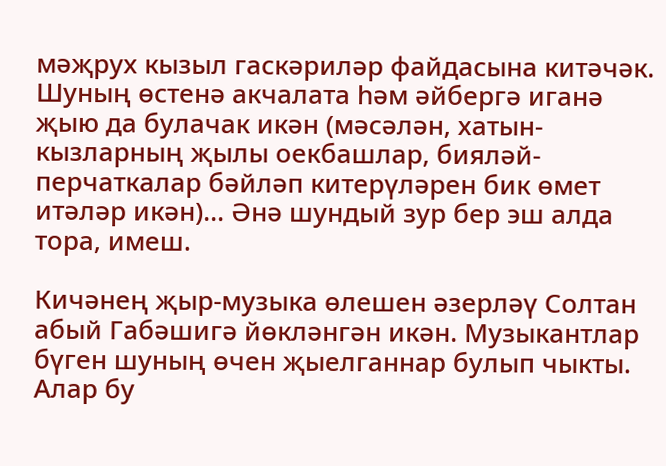мәҗрух кызыл гаскәриләр файдасына китәчәк. Шуның өстенә акчалата һәм әйбергә иганә җыю да булачак икән (мәсәлән, хатын-кызларның җылы оекбашлар, бияләй-перчаткалар бәйләп китерүләрен бик өмет итәләр икән)… Әнә шундый зур бер эш алда тора, имеш.

Кичәнең җыр-музыка өлешен әзерләү Солтан абый Габәшигә йөкләнгән икән. Музыкантлар бүген шуның өчен җыелганнар булып чыкты. Алар бу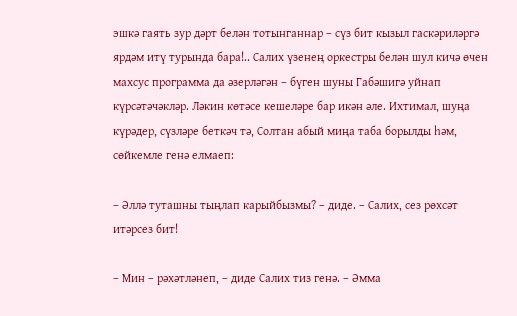эшкә гаять зур дәрт белән тотынганнар – сүз бит кызыл гаскәриләргә ярдәм итү турында бара!.. Салих үзенең оркестры белән шул кичә өчен махсус программа да әзерләгән – бүген шуны Габәшигә уйнап күрсәтәчәкләр. Ләкин көтәсе кешеләре бар икән әле. Ихтимал, шуңа күрәдер, сүзләре беткәч тә, Солтан абый миңа таба борылды һәм, сөйкемле генә елмаеп:

– Әллә туташны тыңлап карыйбызмы? – диде. – Салих, сез рөхсәт итәрсез бит!

– Мин – рәхәтләнеп, – диде Салих тиз генә. – Әмма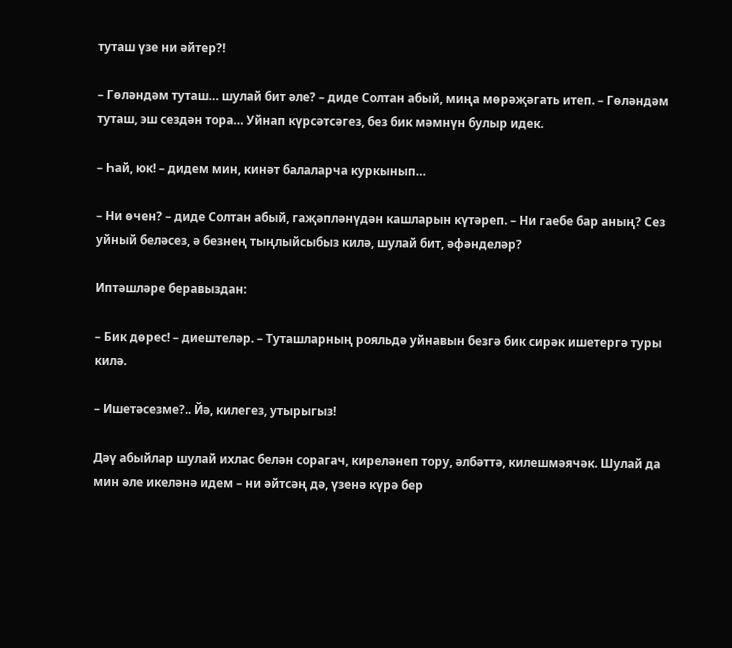туташ үзе ни әйтер?!

– Гөләндәм туташ… шулай бит әле? – диде Солтан абый, миңа мөрәҗәгать итеп. – Гөләндәм туташ, эш сездән тора… Уйнап күрсәтсәгез, без бик мәмнүн булыр идек.

– Һай, юк! – дидем мин, кинәт балаларча куркынып…

– Ни өчен? – диде Солтан абый, гаҗәпләнүдән кашларын күтәреп. – Ни гаебе бар аның? Сез уйный беләсез, ә безнең тыңлыйсыбыз килә, шулай бит, әфәнделәр?

Иптәшләре беравыздан:

– Бик дөрес! – диештеләр. – Туташларның рояльдә уйнавын безгә бик сирәк ишетергә туры килә.

– Ишетәсезме?.. Йә, килегез, утырыгыз!

Дәү абыйлар шулай ихлас белән сорагач, киреләнеп тору, әлбәттә, килешмәячәк. Шулай да мин әле икеләнә идем – ни әйтсәң дә, үзенә күрә бер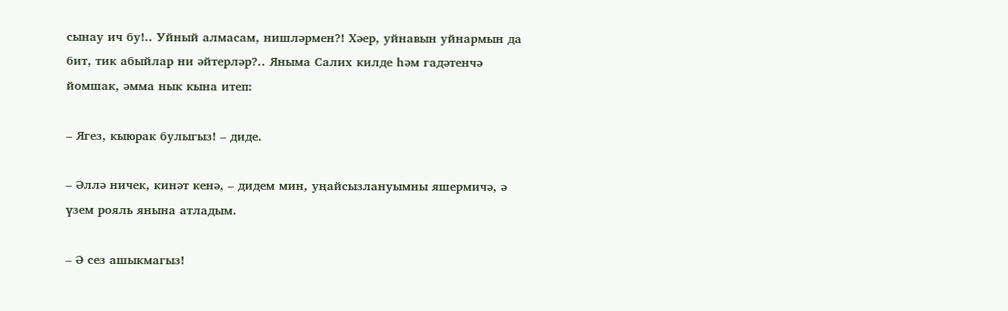сынау ич бу!.. Уйный алмасам, нишләрмен?! Хәер, уйнавын уйнармын да бит, тик абыйлар ни әйтерләр?.. Яныма Салих килде һәм гадәтенчә йомшак, әмма нык кына итеп:

– Ягез, кыюрак булыгыз! – диде.

– Әллә ничек, кинәт кенә, – дидем мин, уңайсызлануымны яшермичә, ә үзем рояль янына атладым.

– Ә сез ашыкмагыз!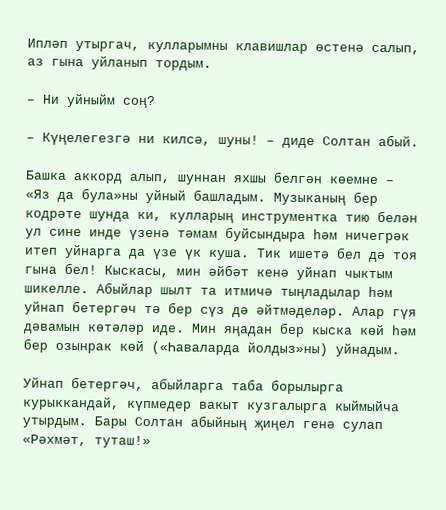Ипләп утыргач, кулларымны клавишлар өстенә салып, аз гына уйланып тордым.

– Ни уйныйм соң?

– Күңелегезгә ни килсә, шуны! – диде Солтан абый.

Башка аккорд алып, шуннан яхшы белгән көемне – «Яз да була»ны уйный башладым. Музыканың бер кодрәте шунда ки, кулларың инструментка тию белән ул сине инде үзенә тәмам буйсындыра һәм ничегрәк итеп уйнарга да үзе үк куша. Тик ишетә бел дә тоя гына бел! Кыскасы, мин әйбәт кенә уйнап чыктым шикелле. Абыйлар шылт та итмичә тыңладылар һәм уйнап бетергәч тә бер сүз дә әйтмәделәр. Алар гүя дәвамын көтәләр иде. Мин яңадан бер кыска көй һәм бер озынрак көй («Һаваларда йолдыз»ны) уйнадым.

Уйнап бетергәч, абыйларга таба борылырга курыккандай, күпмедер вакыт кузгалырга кыймыйча утырдым. Бары Солтан абыйның җиңел генә сулап «Рәхмәт, туташ!»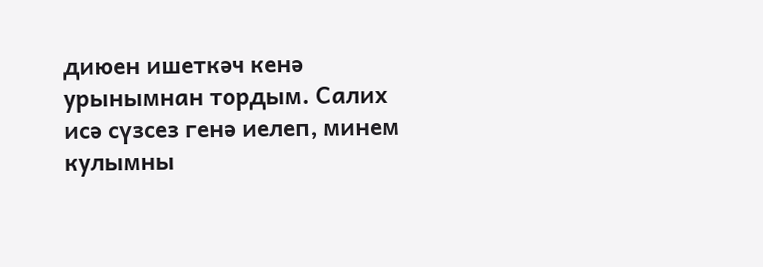диюен ишеткәч кенә урынымнан тордым. Салих исә сүзсез генә иелеп, минем кулымны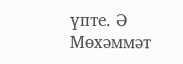үпте. Ә Мөхәммәт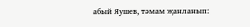абый Яушев, тәмам җанланып: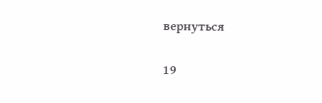вернуться

19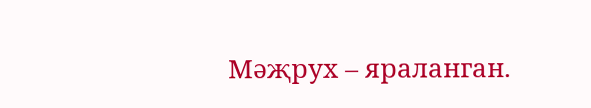Мәҗрух – яраланган.